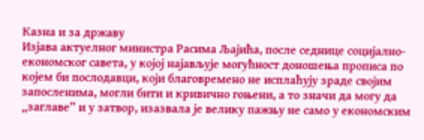Казна и за државу
Изјава актуелног министра Расима Љајића, после седнице социјално-економског савета, у којој најављује могућност доношења прописа по којем би послодавци, који благовремено не исплаћују зраде својим запосленима, могли бити и кривично гоњени, а то значи да могу да „заглаве” и у затвор, изазвала је велику пажњу не само у економским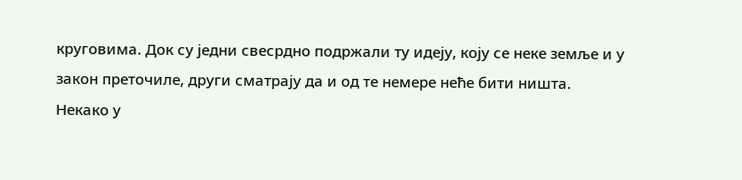круговима. Док су једни свесрдно подржали ту идеју, коју се неке земље и у закон преточиле, други сматрају да и од те немере неће бити ништа.
Некако у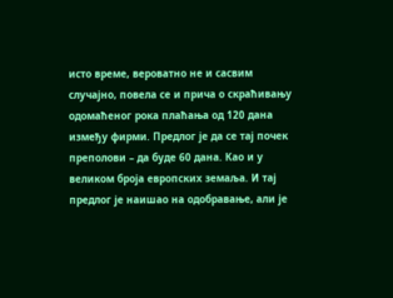исто време, вероватно не и сасвим случајно, повела се и прича о скраћивању одомаћеног рока плаћања од 120 дана између фирми. Предлог је да се тај почек преполови – да буде 60 дана. Као и у великом броја европских земаља. И тај предлог је наишао на одобравање, али је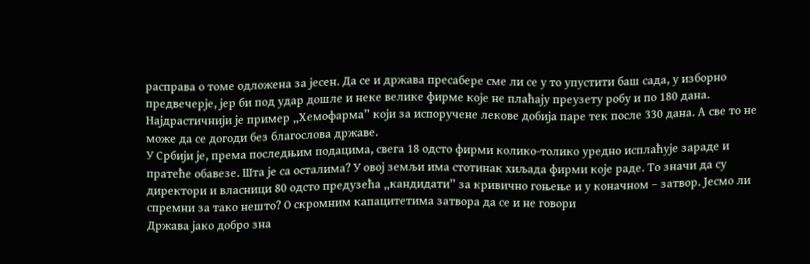расправа о томе одложена за јесен. Да се и држава пресабере сме ли се у то упустити баш сада, у изборно предвечерје, јер би под удар дошле и неке велике фирме које не плаћају преузету робу и по 180 дана. Најдрастичнији је пример „Хемофарма” који за испоручене лекове добија паре тек после 330 дана. А све то не може да се догоди без благослова државе.
У Србији је, према последњим подацима, свега 18 одсто фирми колико-толико уредно исплаћује зараде и пратеће обавезе. Шта је са осталима? У овој земљи има стотинак хиљада фирми које раде. То значи да су директори и власници 80 одсто предузећа „кандидати” за кривично гоњење и у коначном – затвор. Јесмо ли спремни за тако нешто? О скромним капацитетима затвора да се и не говори
Држава јако добро зна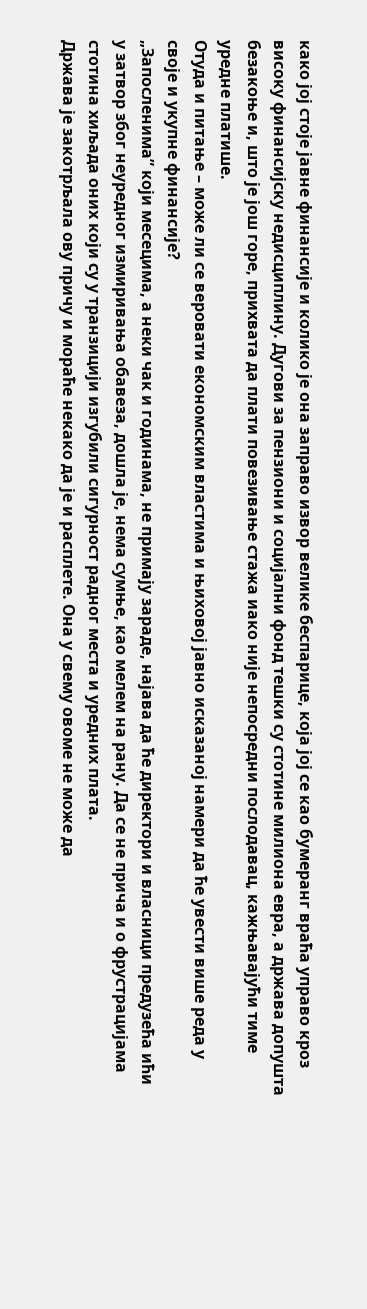како јој стоје јавне финансије и колико је она заправо извор велике беспарице, која јој се као бумеранг враћа управо кроз високу финансијску недисциплину. Дугови за пензиони и социјални фонд тешки су стотине милиона евра, а држава допушта безакоње и, што је још горе, прихвата да плати повезивање стажа иако није непосредни послодавац, кажњавајући тиме уредне платише.
Отуда и питање – може ли се веровати економским властима и њиховој јавно исказаној намери да ће увести више реда у своје и укупне финансије?
„Запосленима” који месецима, а неки чак и годинама, не примају зараде, најава да ће директори и власници предузећа ићи у затвор због неуредног измиривања обавеза, дошла је, нема сумње, као мелем на рану. Да се не прича и о фрустрацијама стотина хиљада оних који су у транзицији изгубили сигурност радног места и уредних плата.
Држава је закотрљала ову причу и мораће некако да је и расплете. Она у свему овоме не може да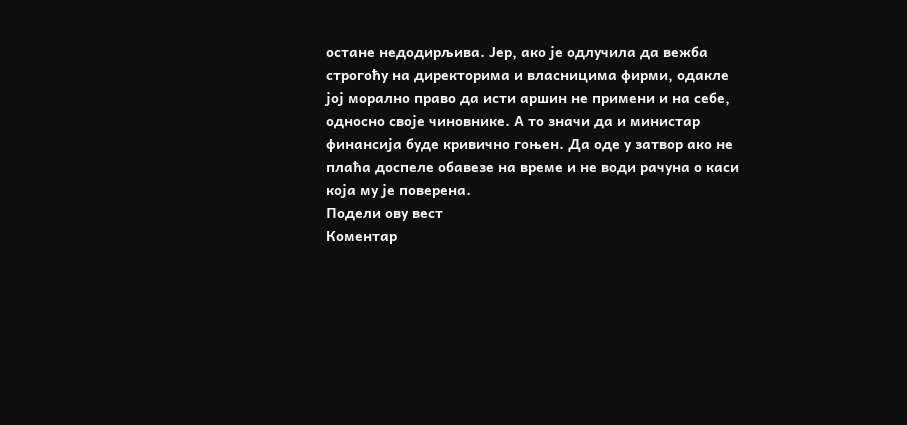остане недодирљива. Јер, ако је одлучила да вежба строгоћу на директорима и власницима фирми, одакле јој морално право да исти аршин не примени и на себе, односно своје чиновнике. А то значи да и министар финансија буде кривично гоњен. Да оде у затвор ако не плаћа доспеле обавезе на време и не води рачуна о каси која му је поверена.
Подели ову вест
Комeнтар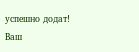успeшно додат!
Ваш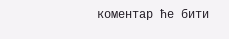комeнтар ћe бити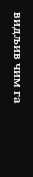видљив чим га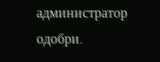администратор одобри.